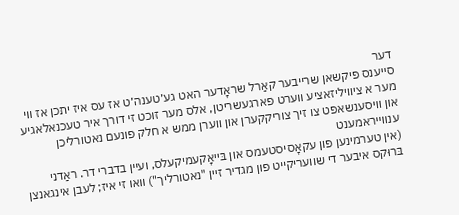דער
סייענס פיקשאן שרייבער קאַרל שראָדער האט גע׳טענה׳ט אז עס איז יתכן אז ווי מער א ציוויליזאציע ווערט פארגעשריטן, אלס מער זוכט זי דורך איר טעכנאלאגיע און וויסענשאפט צו זיך צוריקקערן און ווערן ממש א חלק פונעם נאטורליכן ענווייראמענט
(אין טערמינען פון עקאָסיסטעמס און בּייאָקעמיקעלס, ועיין בדברי דר. ראַדני בּרוּקס איבער די שוועריקייט פון מגדיר זיין "נאטורליך") וואו זי איז; לעבן אינגאנצן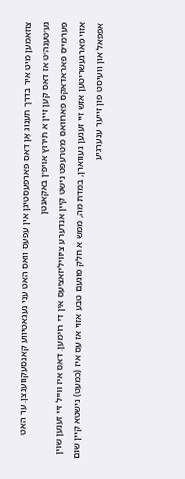צוזאמען מיט איר בדרך תענוג אָן דאס פארפעסטיגן אין עפעס וואס האט עני נעגאטיווע קאנסעקווענצן. ער האט גע׳טענה׳ט אז דאס קען זיין א תירוץ אויפ׳ן באקאנטן
פערמי׳ס פּאראדאקס פארוואס מ׳טרעפט נישט קיין אנדערע ציוויליזאציעס אין די רוימען. דאס איז ווייל זיי זענען שוין אזוי פארגעשריטען אזש זיי זענען געווארן, במדת מה, ממש א חלק פונעם טבע אזוי אז עס איז (כמעט) נישטא קיין שום אפפאל און וועיסט פון זייער ענערגיע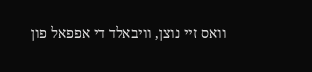וואס זיי נוצן, וויבאלד די אפפאל פון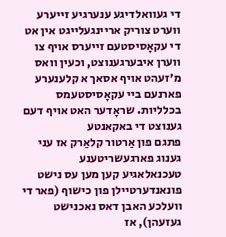די געוואלדיגע ענערגיע זייערע ווערט צוריק אריינגעלייגט אין אט די עקאָסיסטעם זייערס אויף צו ווערן איבערגענוצט, וכעין וואס מ׳זעהט אויף אסאך א קלענערע פארנעם ביי עקאָסיסטעמס בכלליות. שראָדער האט אויף דעם גענוצט די באקאנטע
פתגם פון אַרטור קלאַרק אז עני גענוג פארגעשריטענע טעכנאלאגיע קען מען עס נישט פונאנדערטיילן פון כישוף (פאר די וועלכע האבן דאס נאכנישט געזעהן), אז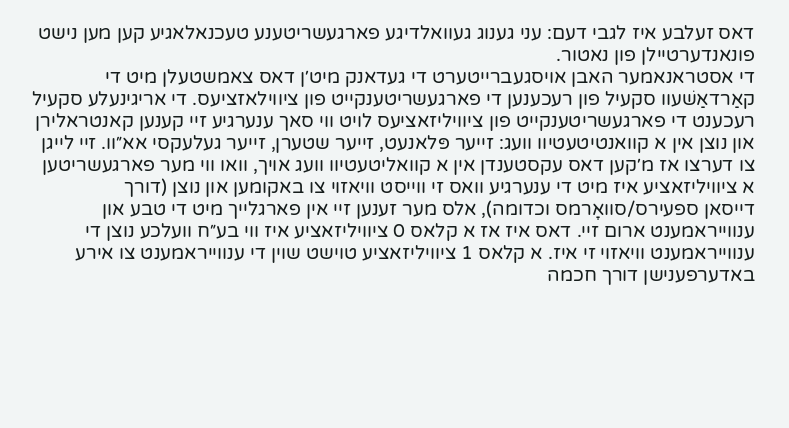דאס זעלבע איז לגבי דעם: עני גענוג געוואלדיגע פארגעשריטענע טעכנאלאגיע קען מען נישט פונאנדערטיילן פון נאטור.
די אסטראנאמער האבן אויסגעברייטערט די געדאנק מיט׳ן דאס צאמשטעלן מיט די
קאַרדאַשׁעוו סקעיל פון רעכענען די פארגעשריטענקייט פון ציווילאזציעס. די אריגינעלע סקעיל רעכענט די פארגעשריטענקייט פון ציוויליזאציעס לויט ווי סאך ענערגיע זיי קענען קאנטראלירן און נוצן אין א קוואנטיטעטיוו וועג: זייער פּלאנעט, זייער שטערן, זייער געלעקסי אא״וו. זיי לייגן צו דערצו אז מ׳קען דאס עקסטענדן אין א קוואליטעטיוו וועג אויך, וואו ווי מער פארגעשריטען א ציוויליזאציע איז מיט די ענערגיע וואס זי ווייסט וויאזוי צו באקומען און נוצן (דורך
דייסאן ספעירס/סוואָרמס וכדומה), אלס מער זענען זיי אין פארגלייך מיט די טבע און ענווייראמענט ארום זיי. דאס איז אז א קלאס 0 ציוויליזאציע איז ווי בע״ח וועלכע נוצן די ענווייראמענט וויאזוי זי איז. א קלאס 1 ציוויליזאציע טוישט שוין די ענווייראמענט צו אירע באדערפענישן דורך חכמה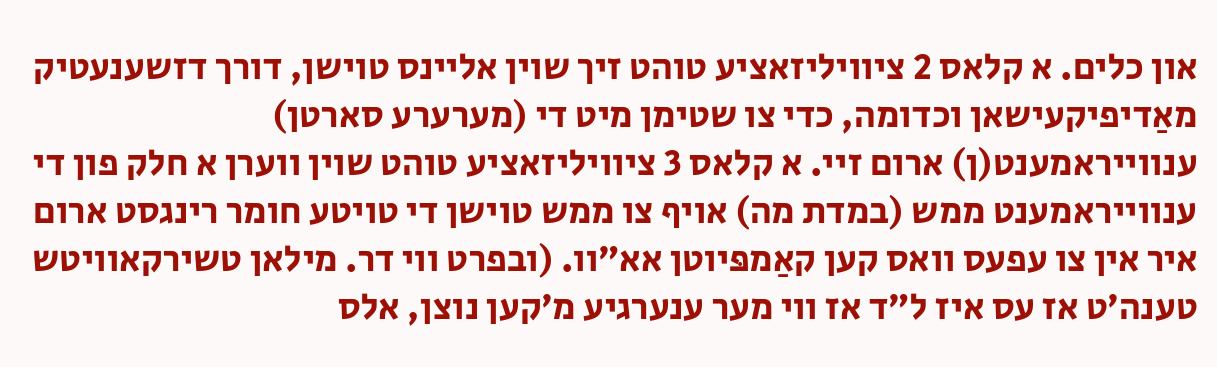און כלים. א קלאס 2 ציוויליזאציע טוהט זיך שוין אליינס טוישן, דורך דזשענעטיק מאַדיפיקעישאן וכדומה, כדי צו שטימן מיט די (מערערע סארטן) ענווייראמענט(ן) ארום זיי. א קלאס 3 ציוויליזאציע טוהט שוין ווערן א חלק פון די ענווייראמענט ממש (במדת מה) אויף צו ממש טוישן די טויטע חומר רינגסט ארום איר אין צו עפעס וואס קען קאַמפּיוטן אא״וו. (ובפרט ווי דר. מילאן טשירקאוויטש
טענה׳ט אז עס איז ל״ד אז ווי מער ענערגיע מ׳קען נוצן, אלס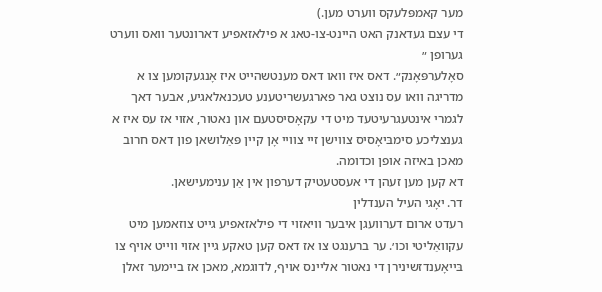מער קאמפּלעקס ווערט מען.)
די עצם געדאנק האט היינט-צו-טאג א פילאזאפיע דארונטער וואס ווערט גערופן ״
סאָלערפּאָנק״. דאס איז וואו דאס מענטשהייט איז אָנגעקומען צו א מדריגה וואו עס נוצט גאר פארגעשריטענע טעכנאלאגיע, אבער דאך לגמרי אינטעגרעיטעד מיט די עקאָסיסטעם און נאטור, אזוי אז עס איז א גענצליכע סימבּיאָסיס צווישן זיי צוויי אָן קיין פּאַלושאן פון דאס חרוב מאכן באיזה אופן וכדומה.
דא קען מען זעהן די אעסטעטיק דערפון אין אַן ענימעישאן.
דר. יאָגי העיל הענדלין
רעדט ארום דערוועגן איבער וויאזוי די פילאזאפיע גייט צוזאמען מיט עקוואַליטי וכו׳. ער ברענגט צו אז דאס קען טאקע גיין אזוי ווייט אויף צו בּייאָענדזשינירן די נאטור אליינס אויף, לדוגמא, מאכן אז ביימער זאלן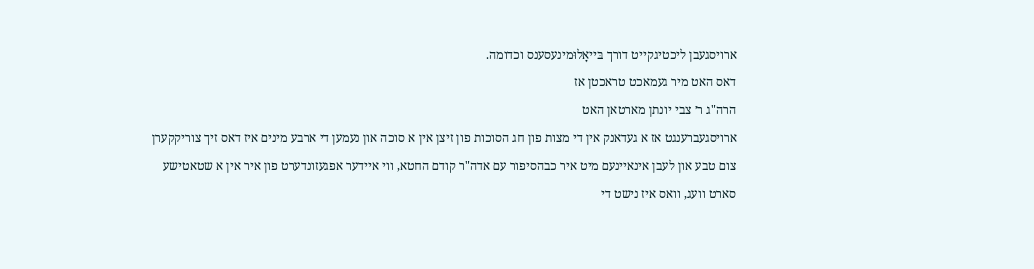ארויסגעבן ליכטיגקייט דורך בּייאָלוּמינעסענס וכדומה.
דאס האט מיר געמאכט טראכטן אז
הרה"ג ר׳ צבי יונתן מארטאן האט
ארויסגעברענגט אז א געדאנק אין די מצות פון חג הסוכות פון זיצן אין א סוכה און נעמען די ארבע מינים איז דאס זיך צוריקקערן צום טבע און לעבן אינאיינעם מיט איר כבהסיפור עם אדה"ר קודם החטא, ווי איידער אפגעזונדערט פון איר אין א שטאטישע סארט וועג, וואס איז נישט די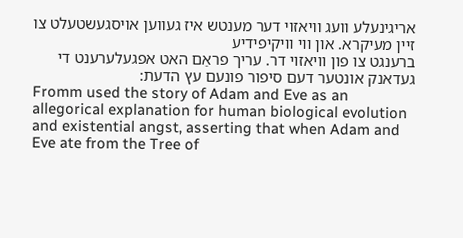אריגינעלע וועג וויאזוי דער מענטש איז געווען אויסגעשטעלט צו זיין מעיקרא. און ווי וויקיפידיע
ברענגט צו פון וויאזוי דר. עריך פראַם האט אפגעלערענט די געדאנק אונטער דעם סיפור פונעם עץ הדעת:
Fromm used the story of Adam and Eve as an allegorical explanation for human biological evolution and existential angst, asserting that when Adam and Eve ate from the Tree of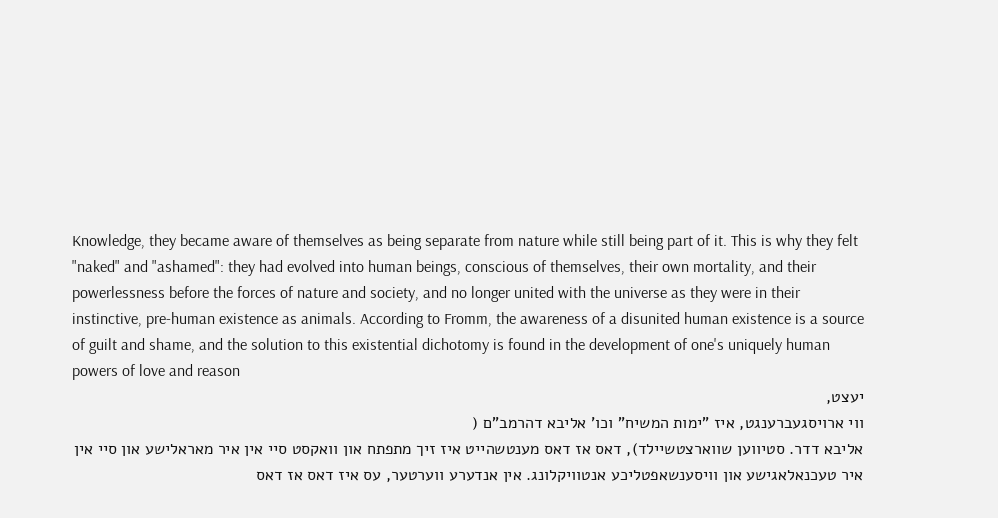Knowledge, they became aware of themselves as being separate from nature while still being part of it. This is why they felt "naked" and "ashamed": they had evolved into human beings, conscious of themselves, their own mortality, and their powerlessness before the forces of nature and society, and no longer united with the universe as they were in their instinctive, pre-human existence as animals. According to Fromm, the awareness of a disunited human existence is a source of guilt and shame, and the solution to this existential dichotomy is found in the development of one's uniquely human powers of love and reason
יעצט,
ווי ארויסגעברענגט, איז "ימות המשיח" וכו' אליבא דהרמב"ם (
אליבא דדר. סטיווען שווארצטשיילד), דאס אז דאס מענטשהייט איז זיך מתפתח און וואקסט סיי אין איר מאראלישע און סיי אין איר טעכנאלאגישע און וויסענשאפטליכע אנטוויקלונג. אין אנדערע ווערטער, עס איז דאס אז דאס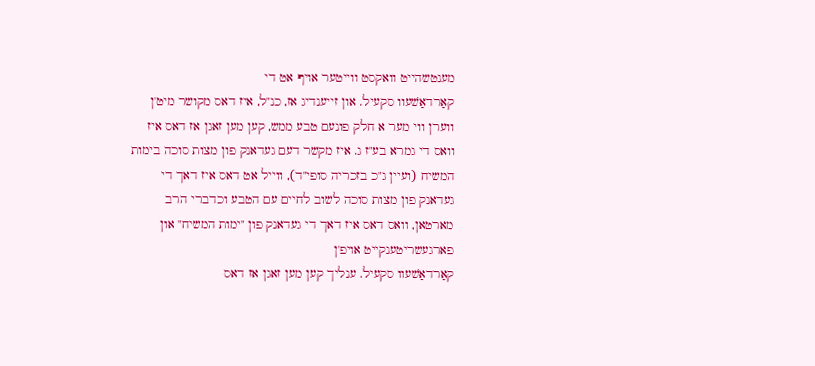מענטשהייט וואקסט ווייטער אויף אט די
קאַרדאַשׁעוו סקעיל. און זייענדיג אז, כנ"ל, איז דאס מקושר מיט'ן ווערן ווי מער א חלק פונעם טבע ממש, קען מען זאגן אז דאס איז וואס די גמרא בע"ז ג. איז מקשר דעם געדאנק פון מצות סוכה בימות המשיח (ועיין ג"כ בזכריה סופי"ד), ווייל אט דאס איז דאך די געדאנק פון מצות סוכה לשוב לחיים עם הטבע וכדברי הרב מארטאן, וואס דאס איז דאך די געדאנק פון "ימות המשיח" און פארגעשריטענקייט אויפ'ן
קאַרדאַשׁעוו סקעיל. ענליך קען מען זאגן אז דאס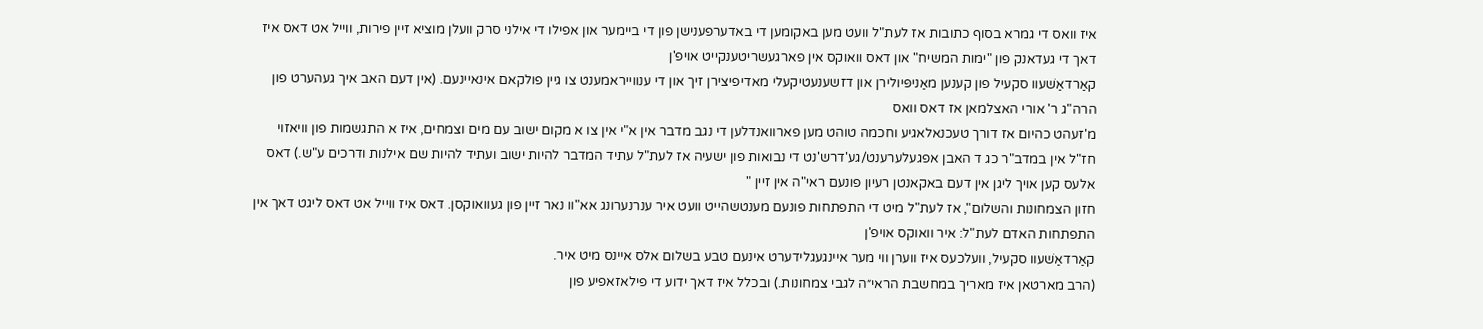איז וואס די גמרא בסוף כתובות אז לעת"ל וועט מען באקומען די באדערפענישן פון די ביימער און אפילו די אילני סרק וועלן מוציא זיין פירות, ווייל אט דאס איז דאך די געדאנק פון "ימות המשיח" און דאס וואוקס אין פארגעשריטענקייט אויפ'ן
קאַרדאַשׁעוו סקעיל פון קענען מאַניפּיולירן און דזשענעטיקעלי מאדיפיצירן זיך און די ענווייראמענט צו גיין פולקאם אינאיינעם. (אין דעם האב איך געהערט פון הרה"ג ר' אורי האצלמאן אז דאס וואס
מ'זעהט כהיום אז דורך טעכנאלאגיע וחכמה טוהט מען פארוואנדלען די נגב מדבר אין א"י אין צו א מקום ישוב עם מים וצמחים, איז א התגשמות פון וויאזוי חז"ל אין במדב"ר כג ד האבן אפגעלערענט/גע'דרש'נט די נבואות פון ישעיה אז לעת"ל עתיד המדבר להיות ישוב ועתיד להיות שם אילנות ודרכים ע"ש.) דאס אלעס קען אויך ליגן אין דעם באקאנטן רעיון פונעם ראי"ה אין זיין "
חזון הצמחונות והשלום", אז לעת"ל מיט די התפתחות פונעם מענטשהייט וועט איר ענרנערונג אא"וו נאר זיין פון געוואוקסן. דאס איז ווייל אט דאס ליגט דאך אין התפתחות האדם לעת"ל: איר וואוקס אויפ'ן
קאַרדאַשׁעוו סקעיל, וועלכעס איז ווערן ווי מער איינגעגלידערט אינעם טבע בשלום אלס איינס מיט איר.
(הרב מארטאן איז מאריך במחשבת הראי״ה לגבי צמחונות.) ובכלל איז דאך ידוע די פילאזאפיע פון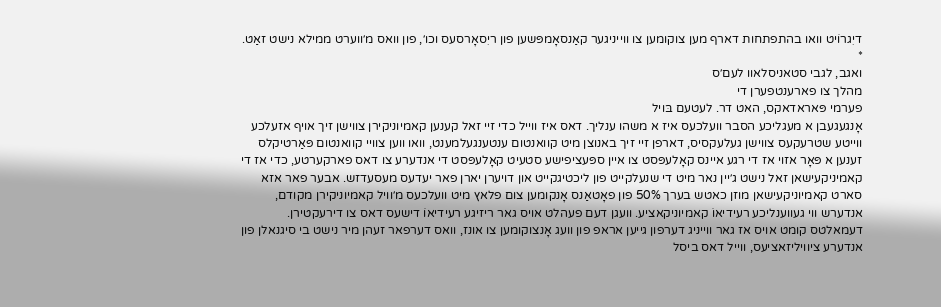דיִגרוֺיט וואו בהתפתחות דארף מען צוקומען צו ווייניגער קאַנסאָמפּשען פון ריִסאָרסעס וכו׳, פון וואס מ׳ווערט ממילא נישט זאַט.
*
ואגב, לגבי סטאניסלאוו לעם׳ס
מהלך צו פארענטפערן די
פערמי פּאראדאקס, האט דר. לעטעם בּויל
אָנגעגעבן א מעגליכע הסבר וועלכעס איז א משהו ענליך. דאס איז ווייל כדי זיי זאל קענען קאמיוניקירן צווישן זיך אויף אזעלכע ווייטע שטרעקעס צווישן געלעקסיס, דארפן זיי זיך באנוצן מיט קוואנטום ענטענגעלמענט, וואו ווען צוויי קוואנטום פּאַרטיקלס זענען א פּאָר אזוי אז די רגע איינס קאָלעפּסט צו איין ספּעציפישע סטעיט קאָלעפּסט די אנדערע צו דאס פארקערטע, כדי אז די קאמיניקעישאן זאל נישט ג׳יין נאר מיט די שנעלקייט פון ליכטיגקייט און דויערן יארן פאר יעדעס מעסעדזש. אבער פאר אזא סארט קאמיוניקעישאן מוזן כאטש בערך 50% פון פאָטאַנס אָנקומען צום פלאץ מיט וועלכעס מ׳וויל קאמיוניקירן מקודם, אנדערש ווי געווענליכע רעידיאוֺ קאמיוניקאציע. וועגן דעם פעהלט אויס גאר ריזיגע רעידיאוֺ דישעס דאס צו דירעקטירן. דעמאלטס קומט אויס אז גאר ווייניג דערפון גייען אראפ פון וועג אָנצוקומען צו אונז, וואס דערפאר זעהן מיר נישט בי סיגנאלן פון אנדערע ציוויליזאציעס, ווייל דאס ביסל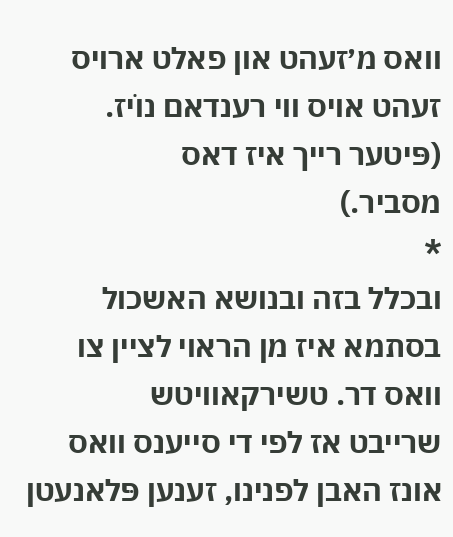וואס מ׳זעהט און פאלט ארויס זעהט אויס ווי רענדאם נוֺיז. (פּיטער רייך איז דאס
מסביר.)
*
ובכלל בזה ובנושא האשכול בסתמא איז מן הראוי לציין צו וואס דר. טשירקאוויטש
שרייבט אז לפי די סייענס וואס אונז האבן לפנינו, זענען פּלאנעטן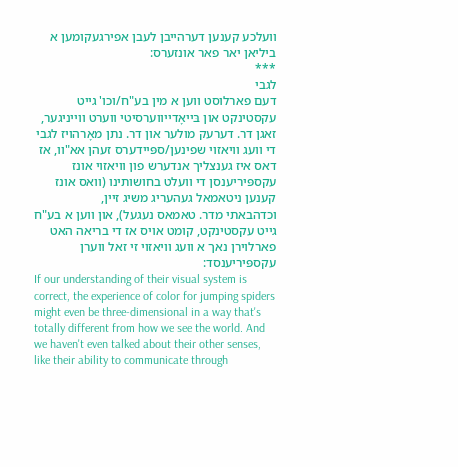וועלכע קענען דערהייבן לעבן אפירגעקומען א ביליאן יאר פאר אונזערס:
***
לגבי
דעם פארלוסט ווען א מין בע"ח/וכו' גייט עקסטינקט און בּייאָדייווערסיטי ווערט ווייניגער,
זאגן דר. דערעק מולער און דר. נתן מאָרהויז לגבי די וועג וויאזוי שפינען/ספּיידערס זעהן אא"וו, אז דאס איז גענצליך אנדערש פון וויאזוי אונז עקספּיריענסן די וועלט בחושותינו (וואס אונז קענען ניטאמאל געהעריג משיג זיין,
וכדהבאתי מדר. טאמאס נעגעל), און ווען א בע"ח גייט עקסטינקט, קומט אויס אז די בריאה האט פארלוירן נאך א וועג וויאזוי זי זאל ווערן עקספּיריענסד:
If our understanding of their visual system is correct, the experience of color for jumping spiders might even be three-dimensional in a way that's totally different from how we see the world. And we haven't even talked about their other senses, like their ability to communicate through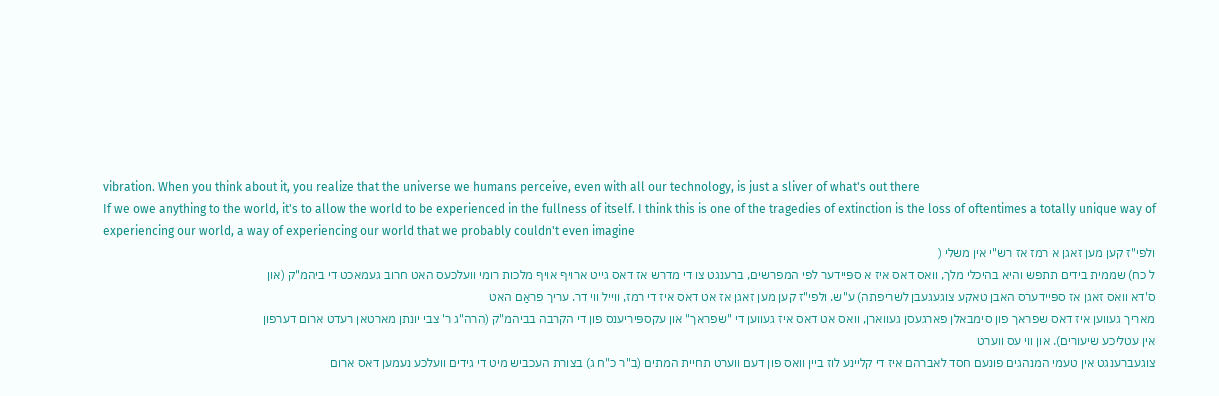vibration. When you think about it, you realize that the universe we humans perceive, even with all our technology, is just a sliver of what's out there
If we owe anything to the world, it's to allow the world to be experienced in the fullness of itself. I think this is one of the tragedies of extinction is the loss of oftentimes a totally unique way of experiencing our world, a way of experiencing our world that we probably couldn't even imagine
ולפי"ז קען מען זאגן א רמז אז רש"י אין משלי (
ל כח) שממית בידים תתפש והיא בהיכלי מלך, וואס דאס איז א ספּיידער לפי המפרשים, ברענגט צו די מדרש אז דאס גייט ארויף אויף מלכות רומי וועלכעס האט חרוב געמאכט די ביהמ"ק (און
ס'דא וואס זאגן אז ספּיידערס האבן טאקע צוגעגעבן לשריפתה) ע"ש. ולפי"ז קען מען זאגן אז אט דאס איז די רמז, ווייל ווי דר. עריך פראַם האט
מאריך געווען איז דאס שפראך פון סימבאלן פארגעסן געווארן, וואס אט דאס איז געווען די "שפראך" און עקספּיריענס פון די הקרבה בביהמ"ק (הרה"ג ר' צבי יונתן מארטאן רעדט ארום דערפון
אין עטליכע שיעורים). און ווי עס ווערט
צוגעברענגט אין טעמי המנהגים פונעם חסד לאברהם איז די קליינע לוז ביין וואס פון דעם ווערט תחיית המתים (ב"ר כ"ח ג) בצורת העכביש מיט די גידים וועלכע נעמען דאס ארום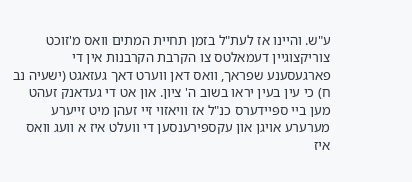ע"ש. והיינו אז לעת"ל בזמן תחיית המתים וואס מ'זוכט צוריקצוגיין דעמאלטס צו הקרבת הקרבנות אין די פארגעסענע שפראך, וואס דאן ווערט דאך געזאגט (ישעיה נב ח) כי עין בעין יראו בשוב ה' ציון. און אט די געדאנק זעהט מען ביי ספּיידערס כנ"ל אז וויאזוי זיי זעהן מיט זייערע מערערע אויגן און עקספּירענסען די וועלט איז א וועג וואס איז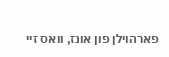פארהוילן פון אונז, וואס זיי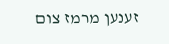זענען מרמז צום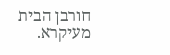חורבן הבית מעיקרא.